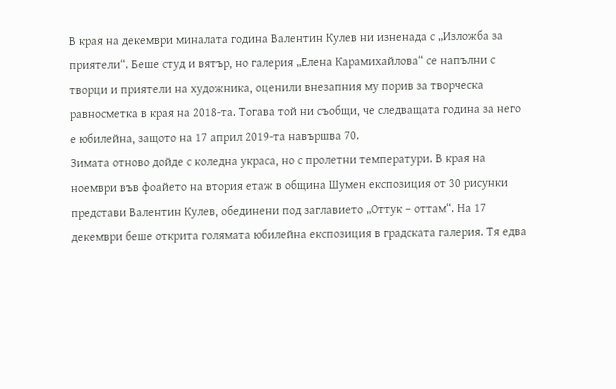В края на декември миналата година Валентин Кулев ни изненада с „Изложба за приятели“. Беше студ и вятър, но галерия „Елена Карамихайлова“ се напълни с творци и приятели на художника, оценили внезапния му порив за творческа равносметка в края на 2018-та. Тогава той ни съобщи, че следващата година за него е юбилейна, защото на 17 април 2019-та навършва 70.
Зимата отново дойде с коледна украса, но с пролетни температури. В края на ноември във фоайето на втория етаж в община Шумен експозиция от 30 рисунки представи Валентин Кулев, обединени под заглавието „Оттук – оттам“. На 17 декември беше открита голямата юбилейна експозиция в градската галерия. Тя едва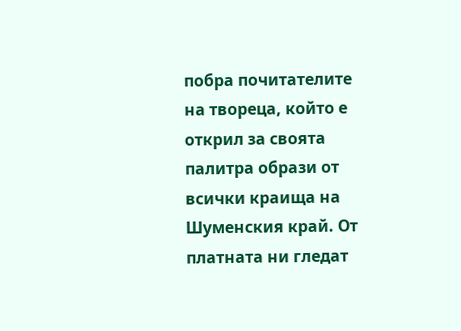побра почитателите на твореца, който е открил за своята палитра образи от всички краища на Шуменския край. От платната ни гледат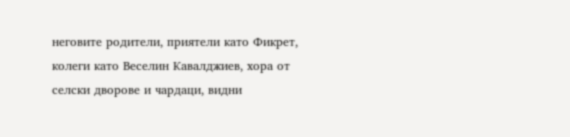неговите родители, приятели като Фикрет, колеги като Веселин Кавалджиев, хора от селски дворове и чардаци, видни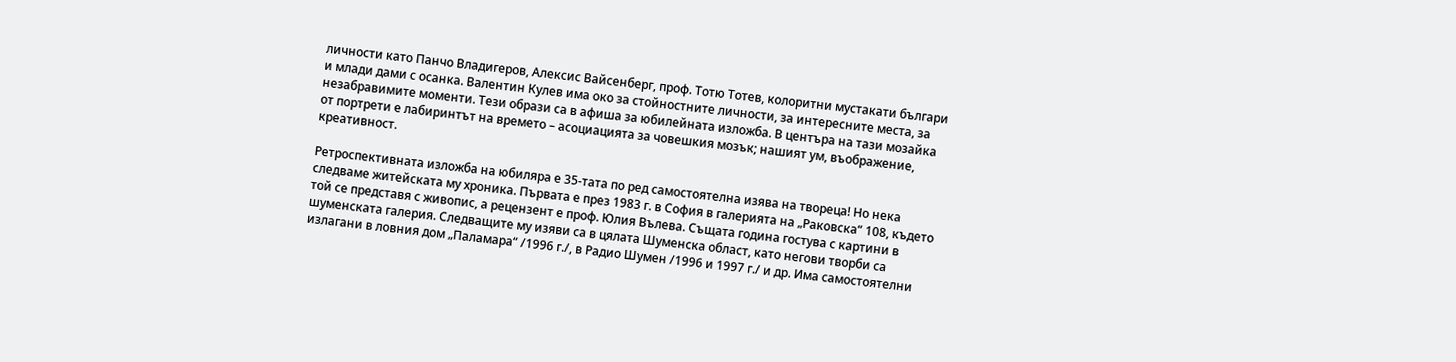личности като Панчо Владигеров, Алексис Вайсенберг, проф. Тотю Тотев, колоритни мустакати българи и млади дами с осанка. Валентин Кулев има око за стойностните личности, за интересните места, за незабравимите моменти. Тези образи са в афиша за юбилейната изложба. В центъра на тази мозайка от портрети е лабиринтът на времето – асоциацията за човешкия мозък; нашият ум, въображение, креативност.

Ретроспективната изложба на юбиляра е 35-тата по ред самостоятелна изява на твореца! Но нека следваме житейската му хроника. Първата е през 1983 г. в София в галерията на „Раковска“ 108, където той се представя с живопис, а рецензент е проф. Юлия Вълева. Същата година гостува с картини в шуменската галерия. Следващите му изяви са в цялата Шуменска област, като негови творби са излагани в ловния дом „Паламара“ /1996 г./, в Радио Шумен /1996 и 1997 г./ и др. Има самостоятелни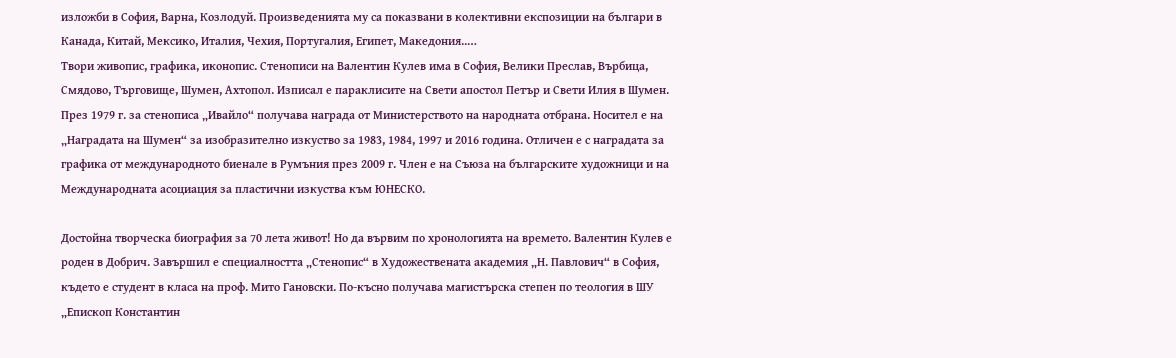изложби в София, Варна, Козлодуй. Произведенията му са показвани в колективни експозиции на българи в Канада, Китай, Мексико, Италия, Чехия, Португалия, Египет, Македония..…
Твори живопис, графика, иконопис. Стенописи на Валентин Кулев има в София, Велики Преслав, Върбица, Смядово, Търговище, Шумен, Ахтопол. Изписал е параклисите на Свети апостол Петър и Свети Илия в Шумен. През 1979 г. за стенописа „Ивайло“ получава награда от Министерството на народната отбрана. Носител е на „Наградата на Шумен“ за изобразително изкуство за 1983, 1984, 1997 и 2016 година. Отличен е с наградата за графика от международното биенале в Румъния през 2009 г. Член е на Съюза на българските художници и на Международната асоциация за пластични изкуства към ЮНЕСКО.

Достойна творческа биография за 70 лета живот! Но да вървим по хронологията на времето. Валентин Кулев е роден в Добрич. Завършил е специалността „Стенопис“ в Художествената академия „Н. Павлович“ в София, където е студент в класа на проф. Мито Гановски. По-късно получава магистърска степен по теология в ШУ „Епископ Константин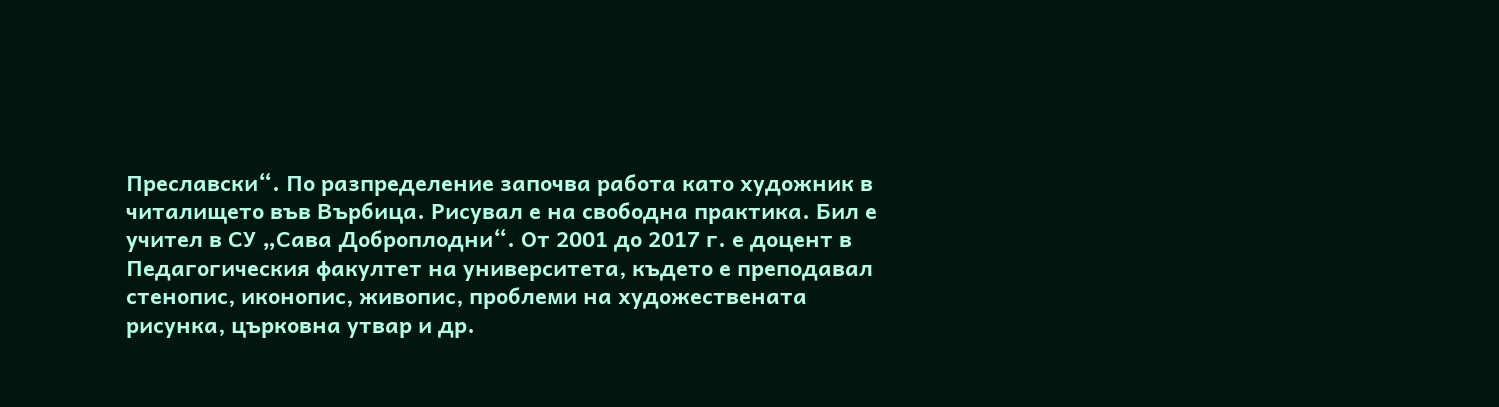Преславски“. По разпределение започва работа като художник в читалището във Върбица. Рисувал е на свободна практика. Бил е учител в СУ „Сава Доброплодни“. От 2001 до 2017 г. е доцент в Педагогическия факултет на университета, където е преподавал стенопис, иконопис, живопис, проблеми на художествената рисунка, църковна утвар и др.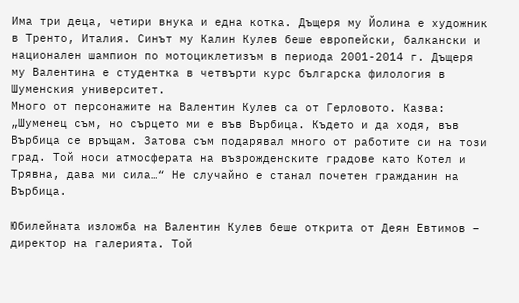Има три деца, четири внука и една котка. Дъщеря му Йолина е художник в Тренто, Италия. Синът му Калин Кулев беше европейски, балкански и национален шампион по мотоциклетизъм в периода 2001-2014 г. Дъщеря му Валентина е студентка в четвърти курс българска филология в Шуменския университет.
Много от персонажите на Валентин Кулев са от Герловото. Казва: „Шуменец съм, но сърцето ми е във Върбица. Където и да ходя, във Върбица се връщам. Затова съм подарявал много от работите си на този град. Той носи атмосферата на възрожденските градове като Котел и Трявна, дава ми сила…“ Не случайно е станал почетен гражданин на Върбица.

Юбилейната изложба на Валентин Кулев беше открита от Деян Евтимов – директор на галерията. Той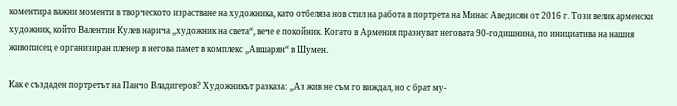коментира важни моменти в творческото израстване на художника, като отбеляза нов стил на работа в портрета на Минас Аведисян от 2016 г. Този велик арменски художник, който Валентин Кулев нарича „художник на света“, вече е покойник. Когато в Армения празнуват неговата 90-годишнина, по инициатива на нашия живописец е организиран пленер в негова памет в комплекс „Авшарян“ в Шумен.

Как е създаден портретът на Панчо Владигеров? Художникът разказа: „Аз жив не съм го виждал, но с брат му-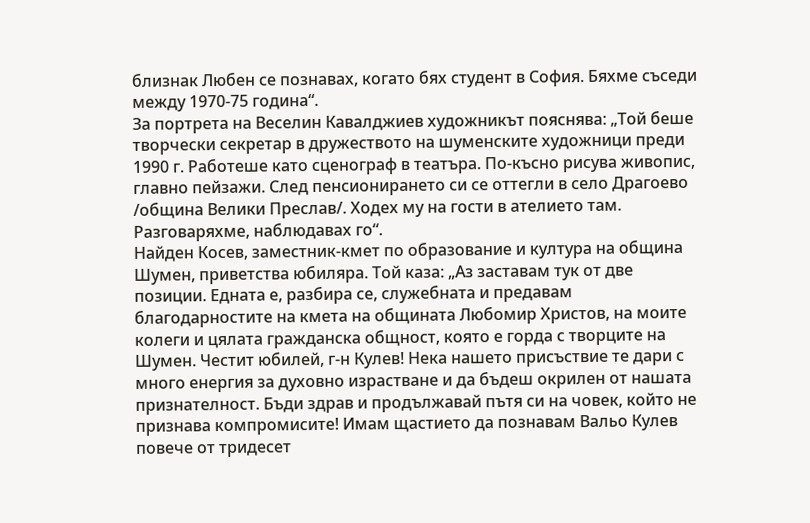близнак Любен се познавах, когато бях студент в София. Бяхме съседи между 1970-75 година“.
За портрета на Веселин Кавалджиев художникът пояснява: „Той беше творчески секретар в дружеството на шуменските художници преди 1990 г. Работеше като сценограф в театъра. По-късно рисува живопис, главно пейзажи. След пенсионирането си се оттегли в село Драгоево /община Велики Преслав/. Ходех му на гости в ателието там. Разговаряхме, наблюдавах го“.
Найден Косев, заместник-кмет по образование и култура на община Шумен, приветства юбиляра. Той каза: „Аз заставам тук от две позиции. Едната е, разбира се, служебната и предавам благодарностите на кмета на общината Любомир Христов, на моите колеги и цялата гражданска общност, която е горда с творците на Шумен. Честит юбилей, г-н Кулев! Нека нашето присъствие те дари с много енергия за духовно израстване и да бъдеш окрилен от нашата признателност. Бъди здрав и продължавай пътя си на човек, който не признава компромисите! Имам щастието да познавам Вальо Кулев повече от тридесет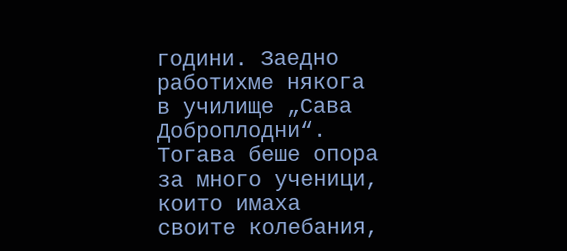години. Заедно работихме някога в училище „Сава Доброплодни“. Тогава беше опора за много ученици, които имаха своите колебания,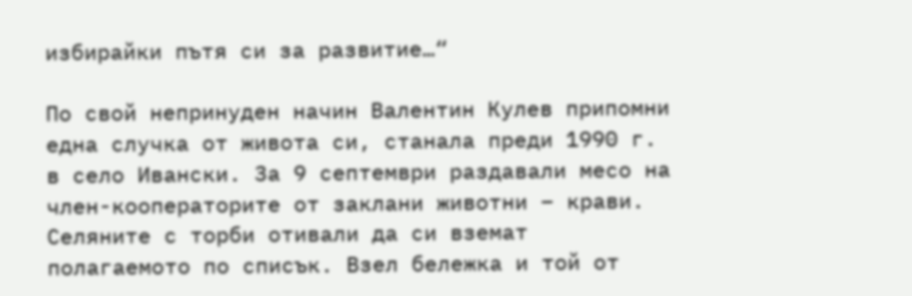избирайки пътя си за развитие…“

По свой непринуден начин Валентин Кулев припомни една случка от живота си, станала преди 1990 г. в село Ивански. За 9 септември раздавали месо на член-кооператорите от заклани животни – крави. Селяните с торби отивали да си вземат полагаемото по списък. Взел бележка и той от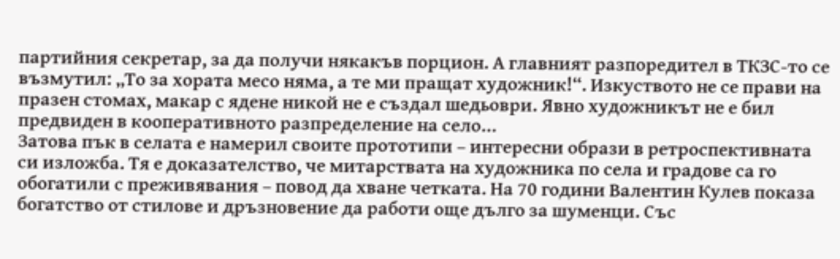партийния секретар, за да получи някакъв порцион. А главният разпоредител в ТКЗС-то се възмутил: „То за хората месо няма, а те ми пращат художник!“. Изкуството не се прави на празен стомах, макар с ядене никой не е създал шедьоври. Явно художникът не е бил предвиден в кооперативното разпределение на село…
Затова пък в селата е намерил своите прототипи – интересни образи в ретроспективната си изложба. Тя е доказателство, че митарствата на художника по села и градове са го обогатили с преживявания – повод да хване четката. На 70 години Валентин Кулев показа богатство от стилове и дръзновение да работи още дълго за шуменци. Със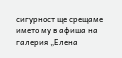сигурност ще срещаме името му в афиша на галерия „Елена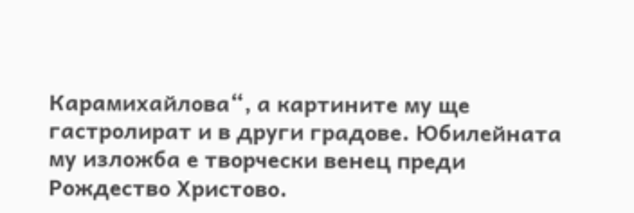Карамихайлова“, а картините му ще гастролират и в други градове. Юбилейната му изложба е творчески венец преди Рождество Христово.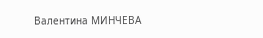Валентина МИНЧЕВА